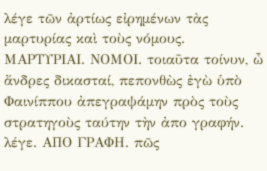λέγε τῶν ἀρτίως εἰρημένων τὰς μαρτυρίας καὶ τοὺς νόμους. ΜΑΡΤΥΡΙΑΙ. ΝΟΜΟΙ. τοιαῦτα τοίνυν, ὦ ἄνδρες δικασταί, πεπονθὼς ἐγὼ ὑπὸ Φαινίππου ἀπεγραψάμην πρὸς τοὺς στρατηγοὺς ταύτην τὴν ἀπο γραφήν. λέγε. ΑΠΟ ΓΡΑΦΗ. πῶς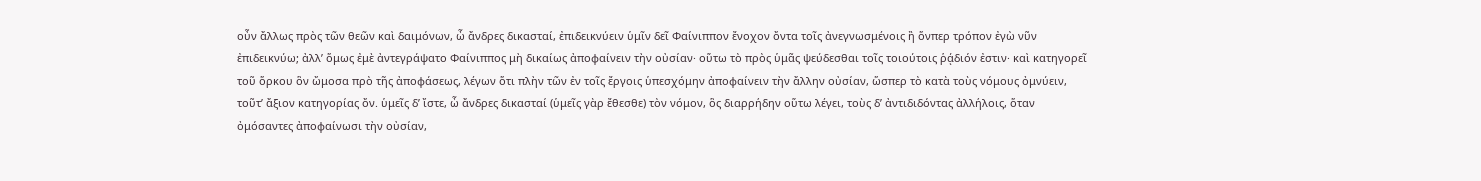οὖν ἄλλως πρὸς τῶν θεῶν καὶ δαιμόνων, ὦ ἄνδρες δικασταί, ἐπιδεικνύειν ὑμῖν δεῖ Φαίνιππον ἔνοχον ὄντα τοῖς ἀνεγνωσμένοις ἢ ὅνπερ τρόπον ἐγὼ νῦν ἐπιδεικνύω; ἀλλʼ ὅμως ἐμὲ ἀντεγράψατο Φαίνιππος μὴ δικαίως ἀποφαίνειν τὴν οὐσίαν· οὕτω τὸ πρὸς ὑμᾶς ψεύδεσθαι τοῖς τοιούτοις ῥᾴδιόν ἐστιν· καὶ κατηγορεῖ τοῦ ὅρκου ὃν ὤμοσα πρὸ τῆς ἀποφάσεως, λέγων ὅτι πλὴν τῶν ἐν τοῖς ἔργοις ὑπεσχόμην ἀποφαίνειν τὴν ἄλλην οὐσίαν, ὥσπερ τὸ κατὰ τοὺς νόμους ὀμνύειν, τοῦτʼ ἄξιον κατηγορίας ὄν. ὑμεῖς δʼ ἴστε, ὦ ἄνδρες δικασταί (ὑμεῖς γὰρ ἔθεσθε) τὸν νόμον, ὃς διαρρήδην οὕτω λέγει, τοὺς δʼ ἀντιδιδόντας ἀλλήλοις, ὅταν ὀμόσαντες ἀποφαίνωσι τὴν οὐσίαν,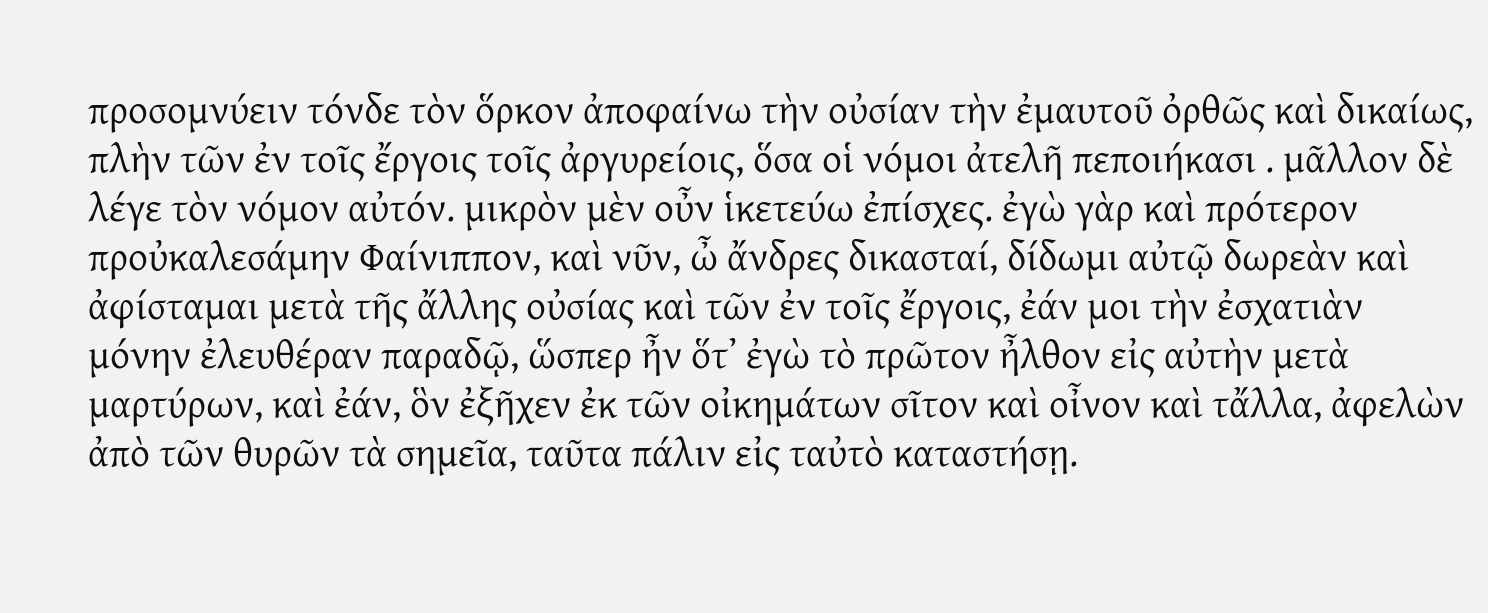προσομνύειν τόνδε τὸν ὅρκον ἀποφαίνω τὴν οὐσίαν τὴν ἐμαυτοῦ ὀρθῶς καὶ δικαίως, πλὴν τῶν ἐν τοῖς ἔργοις τοῖς ἀργυρείοις, ὅσα οἱ νόμοι ἀτελῆ πεποιήκασι . μᾶλλον δὲ λέγε τὸν νόμον αὐτόν. μικρὸν μὲν οὖν ἱκετεύω ἐπίσχες. ἐγὼ γὰρ καὶ πρότερον προὐκαλεσάμην Φαίνιππον, καὶ νῦν, ὦ ἄνδρες δικασταί, δίδωμι αὐτῷ δωρεὰν καὶ ἀφίσταμαι μετὰ τῆς ἄλλης οὐσίας καὶ τῶν ἐν τοῖς ἔργοις, ἐάν μοι τὴν ἐσχατιὰν μόνην ἐλευθέραν παραδῷ, ὥσπερ ἦν ὅτʼ ἐγὼ τὸ πρῶτον ἦλθον εἰς αὐτὴν μετὰ μαρτύρων, καὶ ἐάν, ὃν ἐξῆχεν ἐκ τῶν οἰκημάτων σῖτον καὶ οἶνον καὶ τἄλλα, ἀφελὼν ἀπὸ τῶν θυρῶν τὰ σημεῖα, ταῦτα πάλιν εἰς ταὐτὸ καταστήσῃ.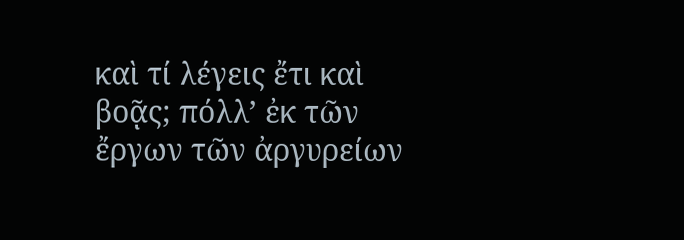καὶ τί λέγεις ἔτι καὶ βοᾷς; πόλλʼ ἐκ τῶν ἔργων τῶν ἀργυρείων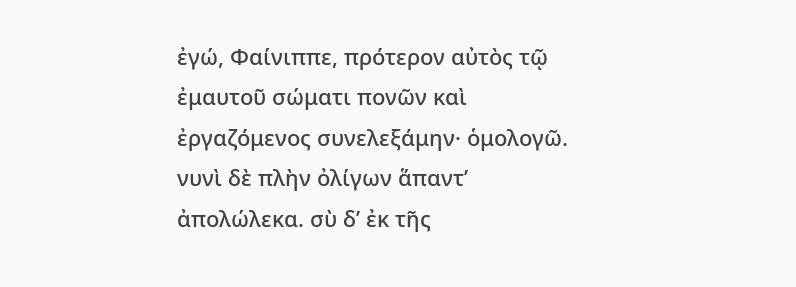ἐγώ, Φαίνιππε, πρότερον αὐτὸς τῷ ἐμαυτοῦ σώματι πονῶν καὶ ἐργαζόμενος συνελεξάμην· ὁμολογῶ. νυνὶ δὲ πλὴν ὀλίγων ἅπαντʼ ἀπολώλεκα. σὺ δʼ ἐκ τῆς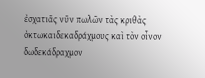ἐσχατιᾶς νῦν πωλῶν τὰς κριθὰς ὀκτωκαιδεκαδράχμους καὶ τὸν οἶνον δωδεκάδραχμον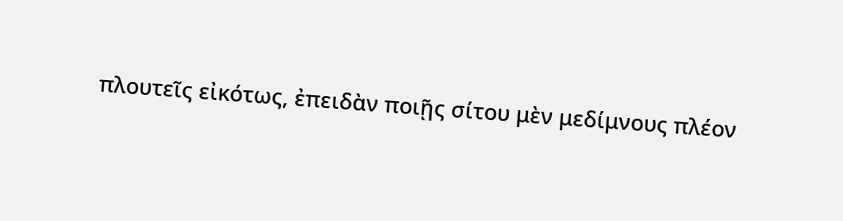πλουτεῖς εἰκότως, ἐπειδὰν ποιῇς σίτου μὲν μεδίμνους πλέον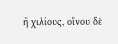ἢ χιλίους, οἴνου δὲ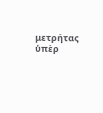μετρήτας ὑπὲρ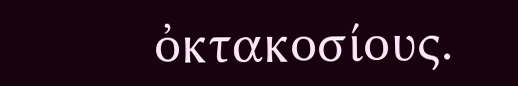ὀκτακοσίους.